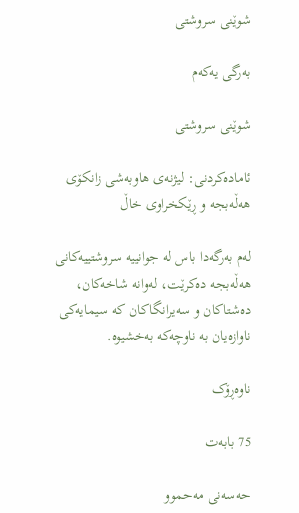شوێنی سروشتی

بەرگی یەکەم

شوێنی سروشتی

ئامادەکردنی: لیژنه‌ی هاوبه‌شی زانكۆی هه‌ڵه‌بجه‌ و ڕێكخراوی خاڵ

لەم بەرگەدا باس لە جوانییە سروشتییەکانی هەڵەبجە دەکرێت، لەوانە شاخەکان، دەشتاکان و سەیرانگاکان کە سیمایەکی ناوازەیان بە ناوچەکە بەخشیوە.

ناوەڕۆک

75 بابەت

حەسەنی مەحموو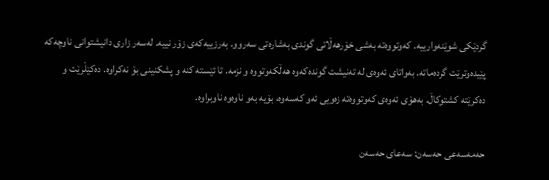گردێکی شوێنەوارییە. کەوتووەتە بەشی خۆرهەڵاتی گوندی بەشارەتی سەروو. بەرزییەکەی زۆر نیيە. لەسەر زاری دانیشتوانی ناوچەکە پێیدەوترێت گردەماتە. بەواتای ئەوەی لە تەنیشت گوندەکەوە هەڵکەوتووە و نزمە. تا ئێستە کنە و پشکنینی بۆ نەکراوە. دەکێڵرێت و دەکرێتە کشتوکاڵ. بەهۆی ئەوەی کەوتووەتە زەویی ئەو کەسەوە، بۆیە بەو ناوەوە ناوبراوە.

حەمەسەعى حەسەن: سەعاى حەسەن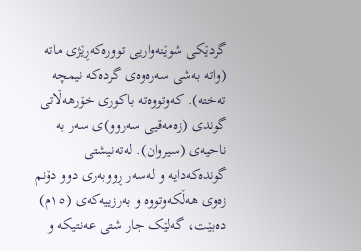گردێکى شوێنەواريى توورەکەڕێژى ماتە (واتە بەشى سەرەوەى گردەکە نيمچە تەخته). کەوتووەتە باکورى خۆرهەڵاتى گوندى (زەمەقیى سەروو)ی سەر بە ناحیەی (سیروان). لەتەنيشتى گوندەکەدايە و لەسەر ڕووبەرى دوو دۆنم زەوى هەڵکەوتووە و بەرزيیەکەى (١٥م) دەبێت، گەلێک جار شتى عەنتيکە و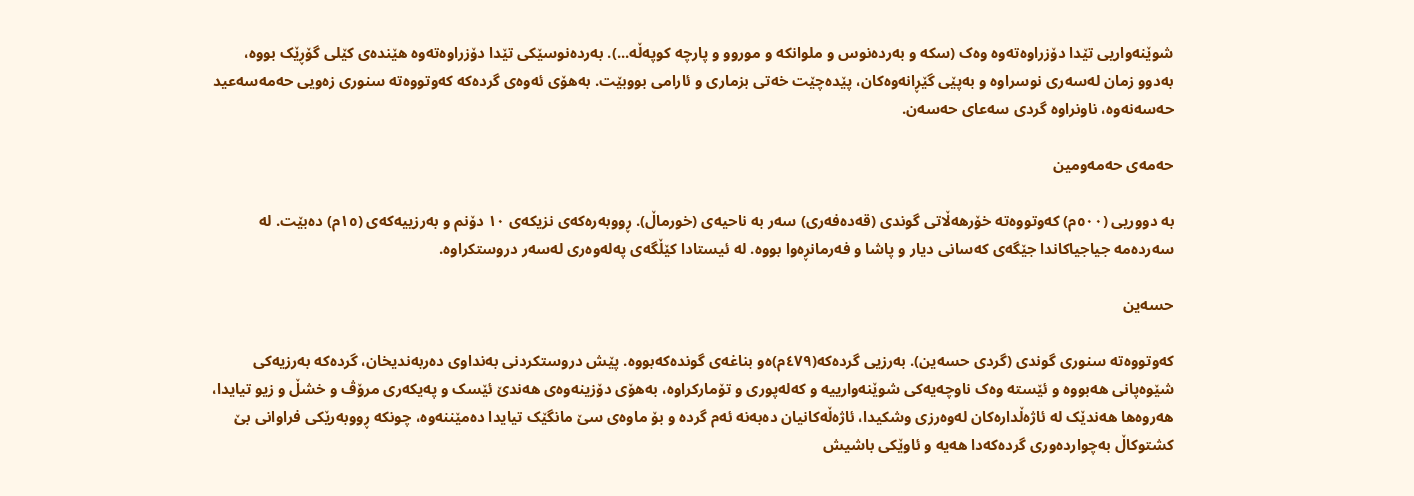شوێنەواريى تێدا دۆزراوەتەوە وەک (سکە و بەردەنوس و ملوانکە و موروو و پارچە کوپەڵە...). بەردەنوسێکى تێدا دۆزراوەتەوە هێندەى کێلى گۆڕێک بووە، بەدوو زمان لەسەرى نوسراوە و بەپێى گێڕانەوەکان، پێدەچێت خەتى بزمارى و ئارامى بووبێت. بەهۆى ئەوەى گردەکە کەوتووەتە سنورى زەویى حەمەسەعيد حەسەنەوە، ناونراوە گردى سەعاى حەسەن.

حەمەی حەمەومین

بە دووریی (٥٠٠م) کەوتووەتە خۆرهەڵاتی گوندی (قەدەفەری) سەر بە ناحیەی (خورماڵ). ڕووبەرەکەی نزیکەی ١٠ دۆنم و بەرزییەکەی (١٥م) دەبێت. لە سەردەمە جیاجیاکاندا جێگەى کەسانى دیار و پاشا و فەرمانڕەوا بووە. لە ئیستادا کێڵگەی پەلەوەری لەسەر دروستکراوە.

حسەین

کەوتووەتە‌ سنوری گوندی (گردی حسەین). بەرزیی گردەکە(٤٧٩م)ەو بناغەی گوندەکەبووە. پێش دروستکردنی بەنداوی دەربەندیخان، گردەکە بەرزیەکی شێوەپانی هەبووە و ئێستە وەک ناوچەيەکى شوێنەوارييە و کەلەپوری و تۆمارکراوە، بەهۆی دۆزینەوەی هەندێ ئێسک و پەیکەری مرۆڤ و خشڵ و زیو تیایدا، هەروەها هەندێک لە ئاژەڵدارەکان لەوەرزی وشکیدا، ئاژەڵەکانیان دەبەنە ئەم گردە و بۆ ماوەی سێ مانگێک تیایدا دەمێننەوە، چونکە ڕووبەرێکی فراوانی بێ کشتوکاڵ بەچواردەوری گردەکەدا هەیە و ئاوێکی باشیش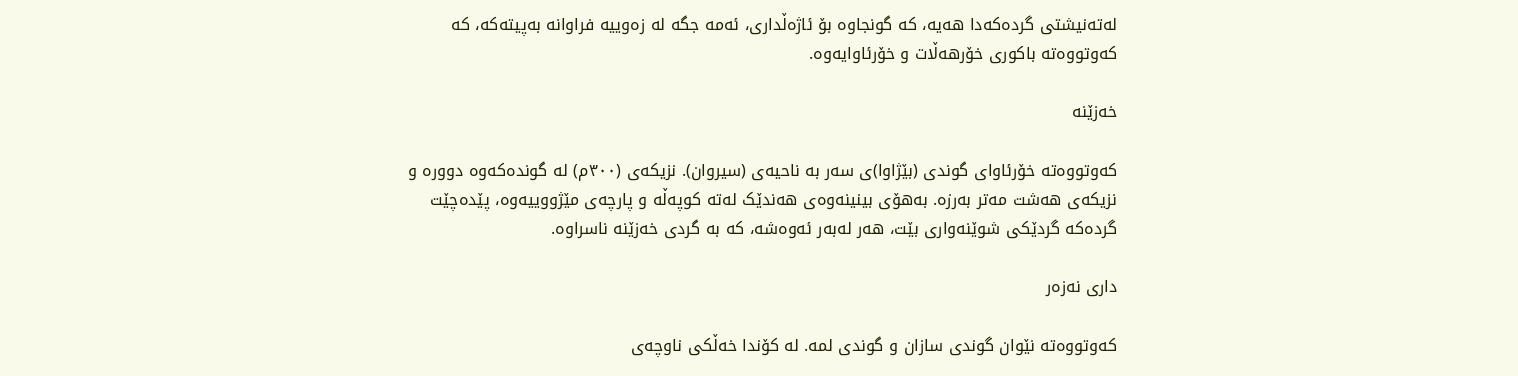لەتەنیشتی گردەکەدا هەیە، کە گونجاوە بۆ ئاژەڵداری، ئەمە جگە لە زەوییە فراوانە بەپیتەکە، کە کەوتووەتە باکوری خۆرهەڵات و خۆرئاوایەوە.

خەزێنه

کەوتووەتە خۆرئاواى گوندى (بێژاوا)ی سەر بە ناحیەی (سیروان). نزيکەى (٣٠٠م) لە گوندەکەوە دوورە و نزيکەى هەشت مەتر بەرزە. بەهۆى بينينەوەى هەندێک لەته ‌کوپەڵە و پارچەى مێژووییەوە، پێدەچێت گردەکە گردێکى شوێنەوارى بێت، هەر لەبەر ئەوەشه،‌ کە بە گردى خەزێنە ناسراوە.

داری نەزەر

کەوتووەتە نێوان گوندی سازان و گوندی لمە. لە کۆندا خەڵکی ناوچەی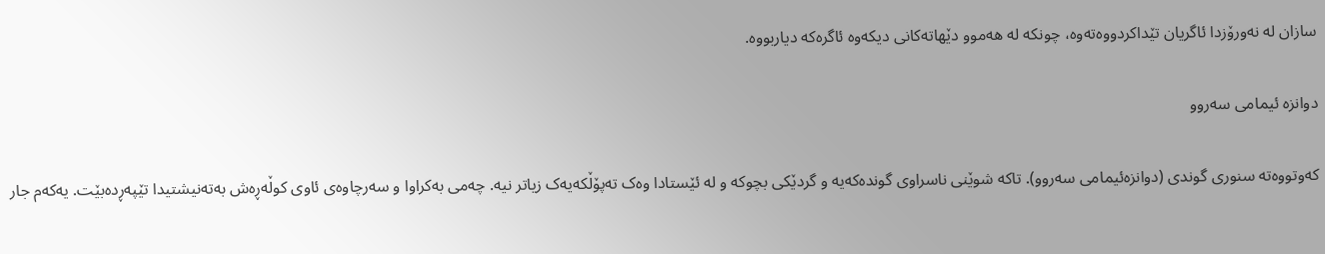سازان لە نەورۆزدا ئاگریان تێداکردووەتەوە، چونکە لە هەموو دێهاتەکانی دیکەوە ئاگرەکە دیاربووە.

دوانزە ئیمامی سەروو

کەوتووەتە‌ سنوری گوندى (دوانزەئيمامى سەروو). تاکە شوێنی ناسراوی گوندەکەیە و گردێکی بچوکە و لە ئێستادا وەک تەپۆڵکەیەک زیاتر نیە. چەمی بەکراوا و سەرچاوەی ئاوی کوڵەڕەش بەتەنیشتیدا تێپەڕدەبێت. یەکەم جار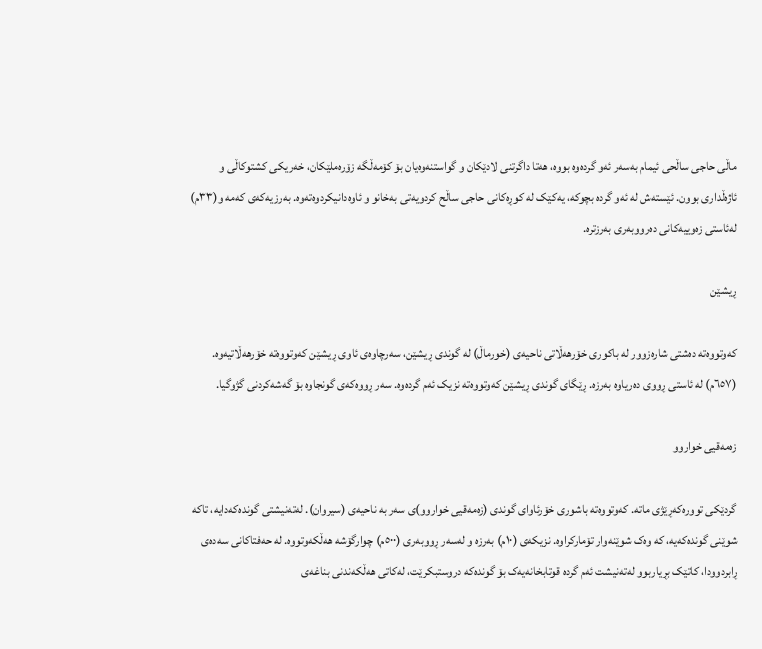ماڵی حاجی ساڵحی ئیمام بەسەر ئەو گردەوە بووە، هەتا داگرتنی لادێکان و گواستنەوەیان بۆ کۆمەڵگە زۆرەملێکان، خەریکی کشتوکاڵی و ئاژەڵداری بوون. ئێستەش لە ئەو گردە بچوکە، یەکێک لە کوڕەکانی حاجی ساڵح کردویەتی بەخانو و ئاوەدانیکردوەتەوە. بەرزیەکەی کەمە و(٣٣م) لەئاستی زەوییەکانی دەرووبەری بەرزترە.

ڕیشێن

کەوتووەتە دەشتی شارەزوور لە باکوری خۆرهەڵاتی ناحیە‌ی (خورماڵ) لە گوندی ڕیشێن، سەرچاوەی ئاوی ڕیشێن کەوتووەتە خۆرهەڵاتیەوە. (٦٥٧م) لە ئاستی ڕووی دەریاوە بەرزە. ڕێگای گوندی ڕیشێن کەوتووەتە نزیک ئەم گردەوە. سەر ڕووەکەی گونجاوە بۆ گەشەکردنی گژوگیا.

زەمەقیى خواروو

گردێکى توورەکەڕێژی ماته. کەوتووەتە باشورى خۆرئاواى گوندى (زەمەقیى خواروو)ی سەر بە ناحیەی (سیروان). لەتەنيشتى گوندەکەدايە، تاکە شوێنى گوندەکەيه،‌ کە وەک شوێنەوار تۆمارکراوە. نزيکەى (١٠م) بەرزە و لەسەر ڕووبەرى (٥٠٠م) چوارگۆشە هەڵکەوتووە. لە حەفتاکانى سەدەى ڕابردوودا، کاتێک بڕياربوو لەتەنيشت ئەم گردە قوتابخانەيەک بۆ گوندەکه ‌دروستبکرێت، لەکاتى هەڵکەندنى بناغەى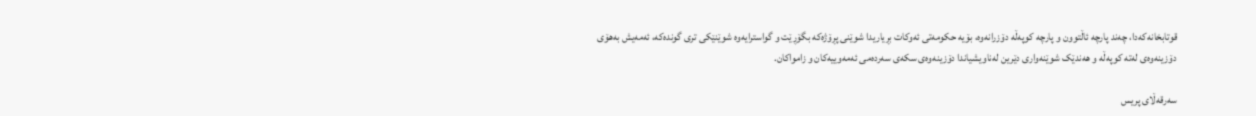قوتابخانەکەدا، چەند پارچە ئاڵتوون و پارچە کوپەڵە دۆزرانەوە، بۆيە حکومەتى ئەوکات بڕياريدا شوێنى پڕۆژەکە بگۆڕێت و گواسترايەوە شوێنێکى ترى گوندەکە، ئەمەیش بەهۆى دۆزينەوەى لەتە کوپەڵە و هەندێک شوێنەوارى دێرين لەناويشياندا دۆزينەوەى سکەى سەردەمى ئەمەوييەکان و زامواکان.

سەرقەڵای پریس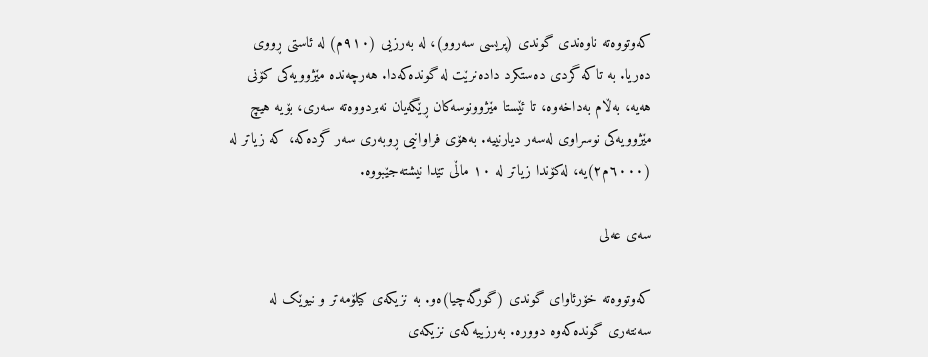کەوتووەتە ‌ناوەندی گوندی (پریسی سەروو)، لە بەرزیی (٩١٠م) لە ئاستی ڕووی دەریا. بە تاکە گردی دەستکرد دادەنرێت لە گوندەکەدا. هەرچەندە مێژوویەکی کۆنی هەیە، بەڵام بەداخەوه،‌ تا ئێستا مێژوونوسەکان ڕێگەیان نەبردووەتە سەری، بۆیە هیچ مێژوویەکی نوسراوی لەسەر دیارنییە. بەهۆی فراوانیی ڕوبەری سەر گردەکه،‌ کە زیاتر لە (٦٠٠٠م٢)یە، لەکۆندا زیاتر لە ١٠ ماڵی تێدا نیشتەجێبووە.

سەی عەلی

کەوتووەتە خۆرئاوای گوندی (گورگەچیا)ەو. بە نزیکەی کیلۆمەتر و نیوێک لە سەنتەری گوندەکەوە دوورە. بەرزییەکەی نزیکەی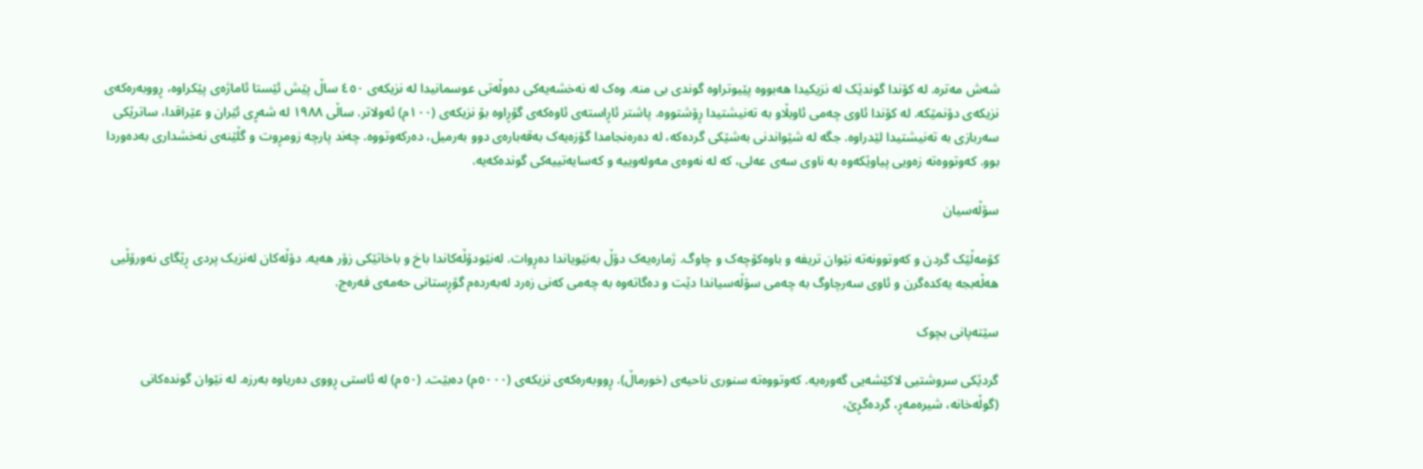شەش مەترە. لە کۆندا گوندێک لە نزیکیدا هەبووە پێیوتراوە گوندی بی منە. وەک لە نەخشەیەکی دەوڵەتی عوسمانیدا لە نزیکەی ٤٥٠ ساڵ پێش ئێستا ئاماژەی پێکراوە، ڕووبەرەکەی نزیکەی دۆنمێکە. لە کۆندا ئاوی چەمی ئاوبڵاو بە تەنیشتیدا ڕۆشتووە. پاشتر ئاڕاستەی ئاوەکەی گۆڕاوە بۆ نزیکەی (١٠٠م) ئەولاتر. ساڵی ١٩٨٨ لە شەڕی ئێران و عێراقدا، ساترێکی سەربازی بە تەنیشتیدا لێدراوە. جگە لە شێواندنی بەشێکی گردەکە، لە دەرەنجامدا گۆزەیەک بەقەبارەی دوو بەرمیل، دەرکەوتووە. چەند پارچە زومڕوت و گڵێنەی نەخشداری بەدەوردا بوو. کەوتووەتە زەویی پیاوێکەوە بە ناوی سەی عەلی، کە لە نەوەی مەولەوییە و کەسایەتییەکی گوندەکەیە.

سۆڵەسیان

کۆمەڵێک گردن و کەوتوونەتە نێوان تریفە و باوەکۆچەک و چاوگ. ژمارەیەک دۆڵ بەنێویاندا دەڕوات. لەنێودۆڵەکاندا باخ و باخاتێکی زۆر هەیە. دۆڵەکان لەنزیک پردی ڕێگای نەورۆڵیی هەڵەبجە یەکدەگرن و ئاوی سەرچاوگ بە چەمی سۆڵەسیاندا دێت و دەگاتەوە بە چەمی کەنی زەرد لەبەردەم گۆڕستانی حەمەی فەرەج.

سێتەپانى بچوک

گردێکی سروشتیی لاکێشەیی گەورەیە. کەوتووەتە سنوری ناحیەی (خورماڵ). ڕووبەرەکەی نزیکەی (٥٠٠٠م) دەبێت. (٥٠م) لە ئاستی ڕووی دەریاوە بەرزە. لە نێوان گوندەکانی (گوڵەخانە، شیرەمەڕ، گردەگڕێ،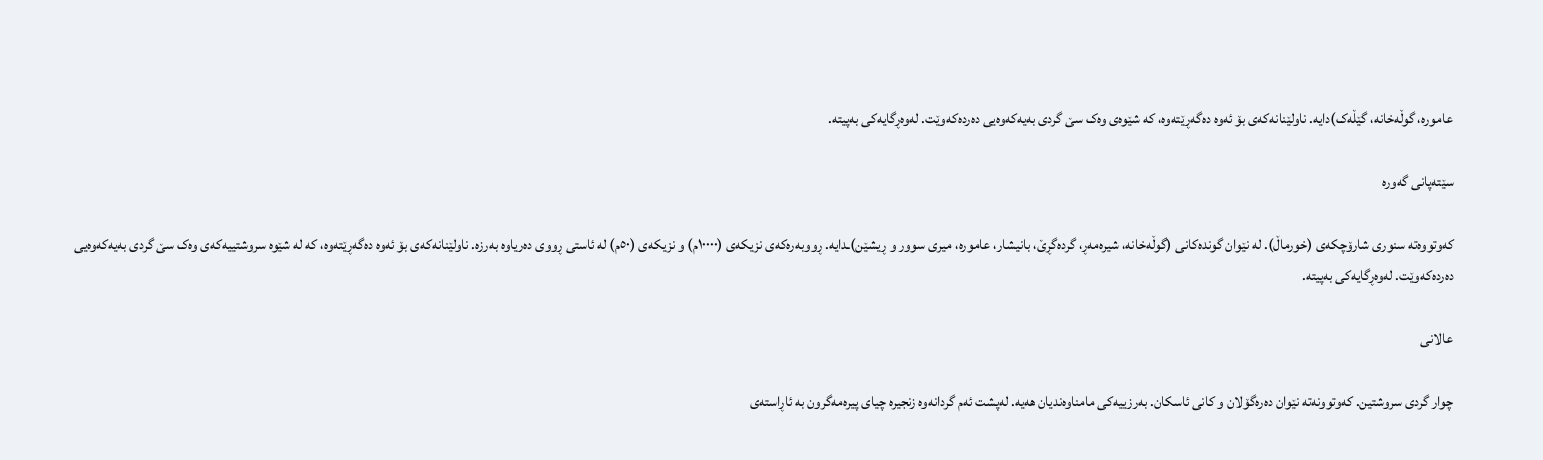عامورە، گوڵەخانە، گێڵەک)دایە. ناولێنانەکەی بۆ ئەوە دەگەڕێتەوه، ‌کە شێوەی وەک سێ گردی بەیەکەوەیی دەردەکەوێت. لەوەڕگایەکی بەپیتە.

سێتەپانى گەورە

کەوتووەتە سنوری شارۆچکەی (خورماڵ). لە نێوان گوندەکانی (گوڵەخانە، شیرەمەڕ، گردەگڕێ، بانیشار، عامورە، میری سوور و ڕیشێن)ـدایە‌. ڕووبەرەکەی نزیکەی (١٠٠٠٠م) و نزیکەی (٥٠م) لە ئاستی ڕووی دەریاوە بەرزە. ناولێنانەکەی بۆ ئەوە دەگەڕێتەوه، ‌کە لە شێوە سروشتییەکەی وەک سێ گردی بەیەکەوەیی دەردەکەوێت. لەوەڕگایەکی بەپیتە.

عالانی

چوار گردی سروشتین‌. کەوتوونەتە نێوان دەرەگۆلان و کانی ئاسکان. بەرزییەکی مامناوەندیان هەیە. لەپشت ئەم گردانەوە زنجیرە چیای پیرەمەگرون بە ئاڕاستەی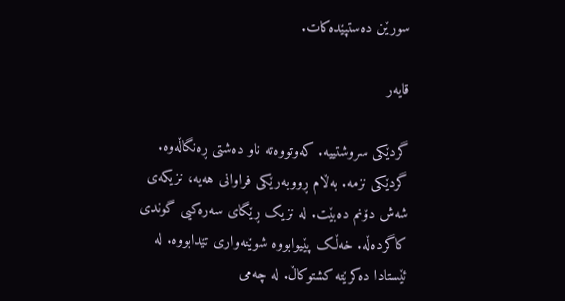سورێن دەستپێدەکات.

قایەر

گردێکی سروشتییە. کەوتووەتە ناو دەشتی ڕەنگاڵەوە. گردێکی نزمە. بەڵام ڕووبەرێکی فراوانی هەیە، نزیکەی شەش دۆنم دەبێت. لە نزیک ڕێگای سەرەکیی گوندی کاگردەڵە. خەڵک پێیوابووە شوێنەواری تێدابووە. لە ئێستادا دەکرێتە کشتوکاڵ. لە چەمی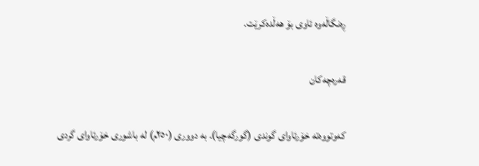ڕەنگاڵەوە ئاوی بۆ هەڵدەکرێت.

قەرەچەکان

کەوتووەتە خۆرئاوای گوندی (گورگەچیا). بە دووری (٢٥٠م) لە باشوری خۆرئاوای گردی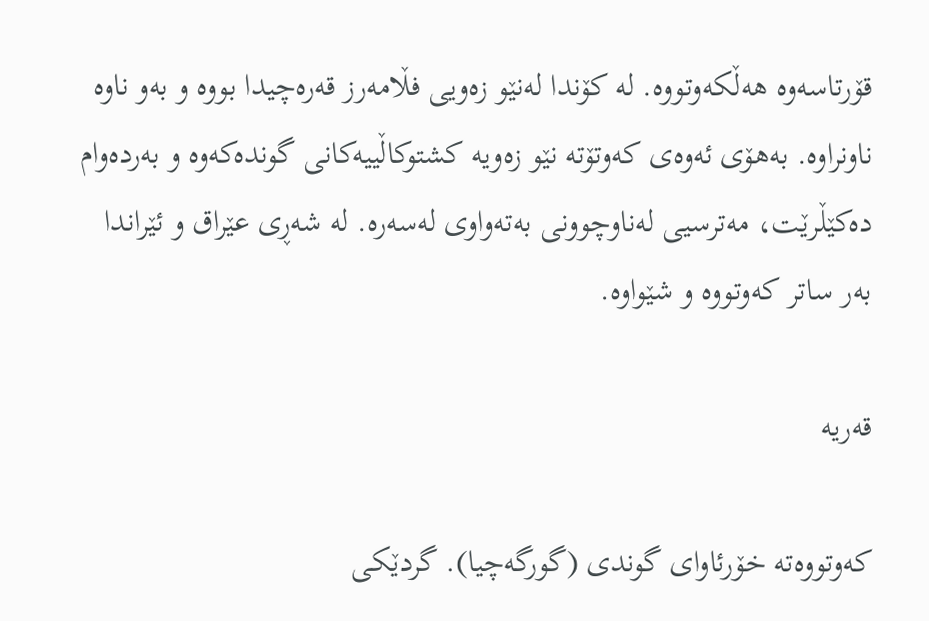قۆرتاسەوە هەڵکەوتووە. لە کۆندا لەنێو زەویی فڵامەرز قەرەچیدا بووە و بەو ناوە ناونراوە. بەهۆی ئەوەی کەوتۆتە نێو زەویە کشتوکاڵییەکانی گوندەکەوە و بەردەوام دەکێڵرێت، مەترسیی لەناوچوونی بەتەواوی لەسەرە. لە شەڕی عێراق و ئێراندا بەر ساتر کەوتووە و شێواوە.

قەریە

کەوتووەتە خۆرئاوای گوندی (گورگەچیا). گردێکی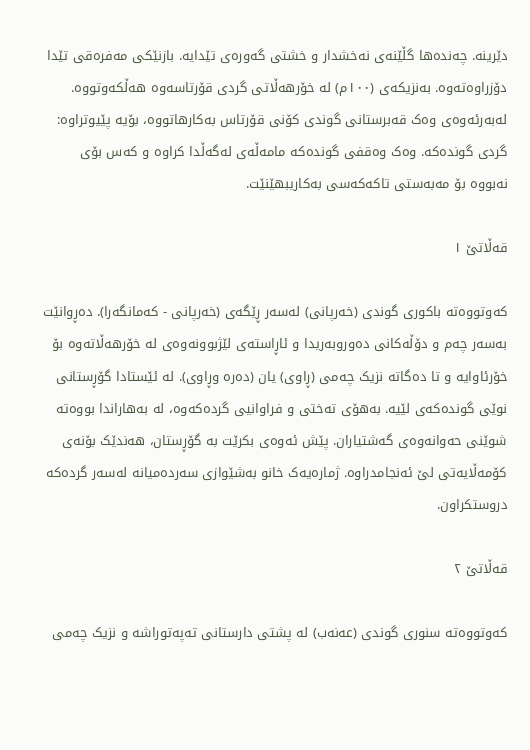دێرینە. چەندەها گڵێنەی نەخشدار و خشتی گەورەی تێدایە. بازنێکی مەفرەقی تێدا دۆزراوەتەوە. بەنزیکەی (١٠٠م) لە خۆرهەڵاتی گردی قۆرتاسەوە هەڵکەوتووە. لەبەرئەوەی وەک قەبرستانی گوندی کۆنی قۆرتاس بەکارهاتووە، بۆیە پێیوتراوە: گردی گوندەکە. وەک وەقفی گوندەکە مامەڵەی لەگەڵدا کراوە و کەس بۆی نەبووە بۆ مەبەستی تاکەکەسی بەکاریبهێنێت.

قەڵاتێ ١

کەوتووەتە باکوری گوندی (خەرپانی) لەسەر ڕێگەی (خەرپانی - کەمانگەرا). دەڕوانێت بەسەر چەم و دۆڵەکانی دەوروبەریدا و ئاڕاستەی لێژبوونەوەی لە خۆرهەڵاتەوە بۆ خۆرئاوایە و تا دەگاتە نزیک چەمی (ڕاوی) یان (دەرە وڕاوی). لە ئێستادا گۆڕستانی نوێی گوندەکەی لێیە. بەهۆی تەختی و فراوانیی گردەکەوه،‌ لە بەهاراندا بووەتە شوێنی حەوانەوەی گەشتیاران. پێش ئەوەی بکرێت بە گۆڕستان، هەندێک بۆنەی کۆمەڵایەتی لێ ئەنجامدراوە. ژمارەیەک خانو بەشێوازی سەردەمیانە لەسەر گردەکە دروستکراون.

قەڵاتێ ٢

کەوتووەتە سنوری گوندی (عەنەب) لە پشتی دارستانی تەپەتوراشە و نزیک چەمی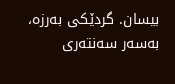بیسان. گردێکی بەرزە، بەسەر سەنتەری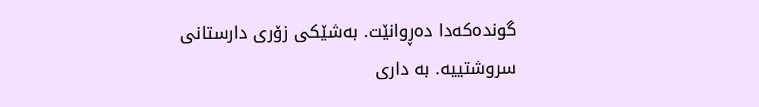گوندەکەدا دەڕوانێت. بەشێکی زۆری دارستانی سروشتییە. بە داری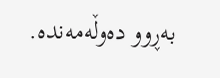بەڕوو دەوڵەمەندە.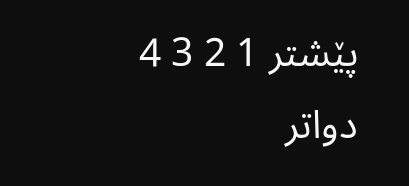پێشتر 1 2 3 4 دواتر